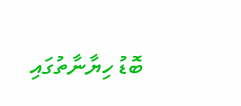ބޮޑު ހިޔާނާތުގައި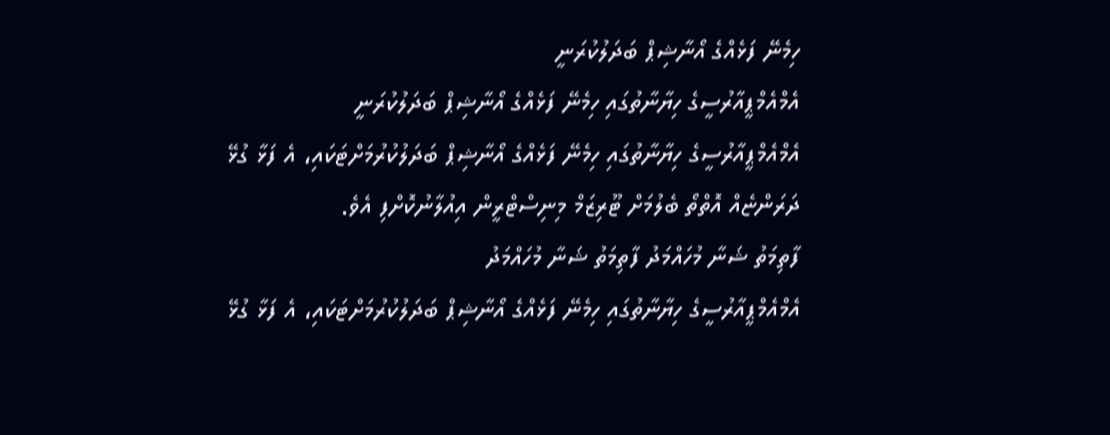ހިމެނޭ ފަޅެއްގެ އޯނާޝިޕް ބަދަލުކުރަނީ
އެމްއެމްޕީއާރުސީގެ ހިޔާނާތުގައި ހިމެނޭ ފަޅެއްގެ އޯނާޝިޕް ބަދަލުކުރަނީ
އެމްއެމްޕީއާރުސީގެ ހިޔާނާތުގައި ހިމެނޭ ފަޅެއްގެ އޯނާޝިޕް ބަދަލުކުރުމަށްޓަކައި، އެ ފަޅާ ގުޅޭ ދަރަންޏެއް އޮތްތޯ ބެލުމަށް ޓޫރިޒަމް މިނިސްޓްރީން އިއުލާނުކޮށްފި އެވެ.
ފާތިމަތު ޝަނާ މުހައްމަދު ފާތިމަތު ޝަނާ މުހައްމަދު
އެމްއެމްޕީއާރުސީގެ ހިޔާނާތުގައި ހިމެނޭ ފަޅެއްގެ އޯނާޝިޕް ބަދަލުކުރުމަށްޓަކައި، އެ ފަޅާ ގުޅޭ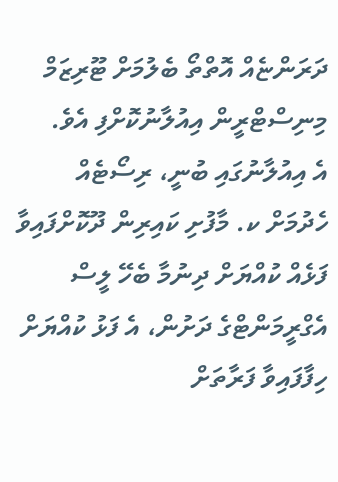ދަރަންޏެއް އޮތްތޯ ބެލުމަށް ޓޫރިޒަމް މިނިސްޓްރީން އިއުލާނުކޮށްފި އެވެ.
އެ އިއުލާނުގައި ބުނީ، ރިސޯޓެއް ހެދުމަށް ކ. މާފުށި ކައިރިން ދޫކޮށްފައިވާ ފަޅެއް ކުއްޔަށް ދިނުމާ ބެހޭ ލީސް އެގްރީމަންޓްގެ ދަށުން، އެ ފަޅު ކުއްޔަށް ހިފާފައިވާ ފަރާތަށް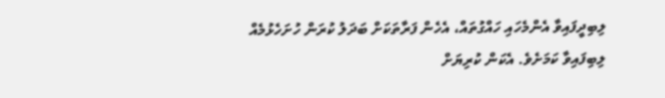ލިބިދީފައިވާ އެންމެހައި ހައްގުތައް، އެހެން ފަރާތަކަށް ބަދަލު ކުރަން ހުށަހެޅުމެއް ލިބިފައިވާ ކަމަށެވެ. އެކަން ކުރިޔަށް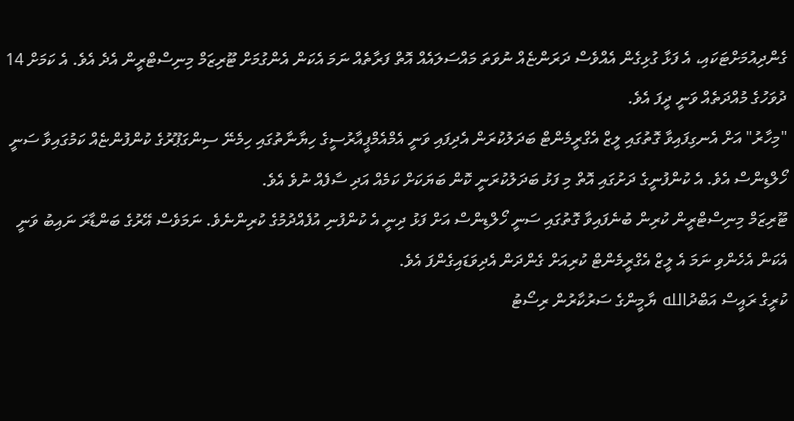ގެންދިއުމަށްޓަކައި، އެ ފަޅާ ގުޅިގެން އެއްވެސް ދަރަންޏެއް ނުވަތަ މައްސަލައެއް އޮތް ފަރާތެއް ނަމަ އެކަން އެންގުމަށް ޓޫރިޒަމް މިނިސްޓްރީން އެދެ އެވެ. އެ ކަމަށް 14 ދުވަހުގެ މުއްދަތެއް ވަނީ ދީފަ އެވެ.
"މިހާރު" އަށް އެނގިފައިވާ ގޮތުގައި ލީޒް އެގްރީމެންޓް ބަދަލުކުރަން އެދިފައި ވަނީ އެމްއެމްޕީއާރުސީގެ ހިޔާނާތުގައި ހިމެނޭ ސިންގަޕޫރުގެ ކުންފުންޏެއް ކަމުގައިވާ ސަނީ ހޯލްޑިންސް އެވެ. އެ ކުންފުނީގެ ދަށުގައި އޮތް މި ފަޅު ބަދަލުކުރަނީ ކޮން ބަޔަކަށް ކަމެއް އަދި ސާފެއް ނުވެ އެވެ.
ޓޫރިޒަމް މިނިސްޓްރީން ކުރިން ބުނެފައިވާ ގޮތުގައި ސަނީ ހޯލްޑިންސް އަށް ފަޅު ދިނީ އެ ކުންފުނި އުފެއްދުމުގެ ކުރިންނެވެ. ނަމަވެސް އޭރުގެ ބަންޑާރަ ނައިބު ވަނީ އެކަން އެހެންވި ނަމަ އެ ލީޒް އެގްރީމެންޓް ކުރިއަށް ގެންދަން އެދިވަޑައިގެންފަ އެވެ.
ކުރީގެ ރައީސް އަބްދުالله ޔާމީންގެ ސަރުކާރުން ރިސޯޓު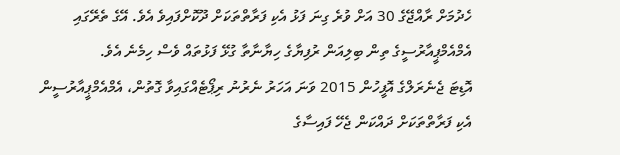ހެދުމަށް ރާއްޖޭގެ 30 އަށް ވުރެ ގިނަ ފަޅު އެކި ފަރާތްތަކަށް ދޫކޮށްފައިވެ އެވެ. އޭގެ ތެރޭގައި އެމްއެމްޕީއާރުސީގެ ތިން ބިލިއަން ރުފިޔާގެ ހިޔާނާތާ ގުޅޭ ފަޅުތައް ވެސް ހިމެނެ އެވެ.
އޮޑިޓަ ޖެނެރަލްގެ އޮފީހުން 2015 ވަނަ އަހަރު ނެރުނު ރިޕޯޓެއްގައިވާ ގޮތުން، އެމްއެމްޕީއާރުސީން އެކި ފަރާތްތަކަށް ދައްކަން ޖެހޭ ފައިސާގެ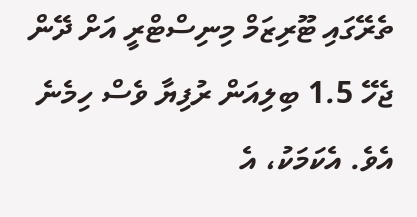ތެރޭގައި ޓޫރިޒަމް މިނިސްޓްރީ އަށް ދޭން ޖެހޭ 1.5 ބިލިއަން ރުފިޔާ ވެސް ހިމެނެ އެވެ. އެކަމަކު، އެ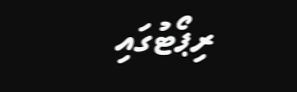ރިޕޯޓުގައި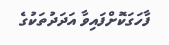ފާހަގަކޮށްފައިވާ އަދަދުތަކުގެ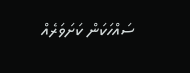ސައްހަކަން ކަށަވަރެއް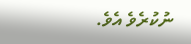ނުކުރެވެ އެވެ.